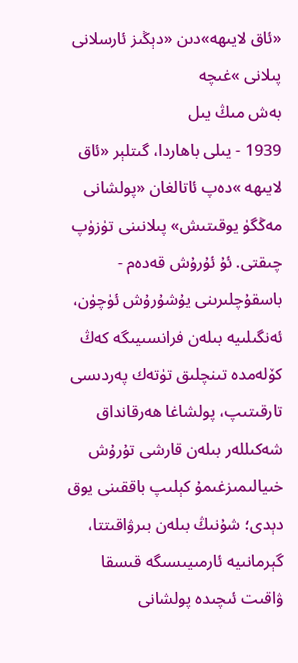«ئاق لايىھە»دىن «دېڭىز ئارسلانى پىلانى »غىچە
بەش مىڭ يىل
1939 - يىلى باھاردا، گىتلېر «ئاق لايىھە »دەپ ئاتالغان «پولشانى مەڭگۈ يوقىتىش» پىلانىنى تۈزۈپ چىقتى. ئۇ ئۇرۇش قەدەم - باسقۇچلىرىنى يۇشۇرۇش ئۈچۈن، ئەنگىلىيە بىلەن فرانسىيىگە كەڭ كۆلەمدە تىنچلىق تۈتەك پەردىسى تارقىتىپ، پولشاغا ھەرقانداق شەكىللەر بىلەن قارشى تۇرۇش خىيالىمىزغىمۇ كېلىپ باققىنى يوق دېدى؛ شۇنىڭ بىلەن بىرۋاقىتتا، گېرمانىيە ئارمىيىسىگە قىسقا ۋاقىت ئىچىدە پولشانى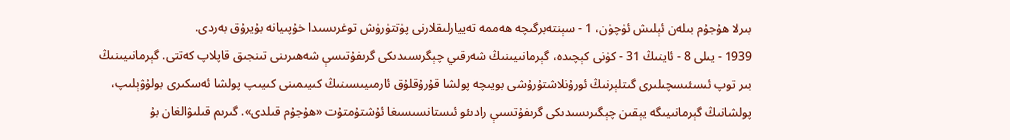بىرلا ھۇجۇم بىلەن ئېلىش ئۈچۈن، 1 - سېنتەبرگىچە ھەممە تەييارلىقلارنى پۈتتۈرۈش توغرىسىدا خۇپىيانە بۇيرۇق بەردى.
1939 - يىلى 8 - ئاينىڭ 31 - كۈنى كېچىدە، گېرمانىيىنىڭ شەرقىي چېگرىسىدىكى گرىفۇتىسې شەھىرىنى تىنجىق قاپلاپ كەتتى. گېرمانىيىنىڭ بىر توپ ئىسئىسچىلىرى گىتلېرنىڭ ئورۇنلاشتۇرۇشى بويىچە پولشا قۇرۇقلۇق ئارمىيىسىنىڭ كىيىمىنى كىيىپ پولشا ئەسكىرى بولۇۋېلىپ، پولشانىڭ گېرمانىيىگە يېقىن چېگىرىسىدىكى گرىفۇتسىې رادىئو ئىستانسىسىغا ئۇشتۇمتۇت «ھۇجۇم قىلدى». گىرىم قىلىۋالغان بۇ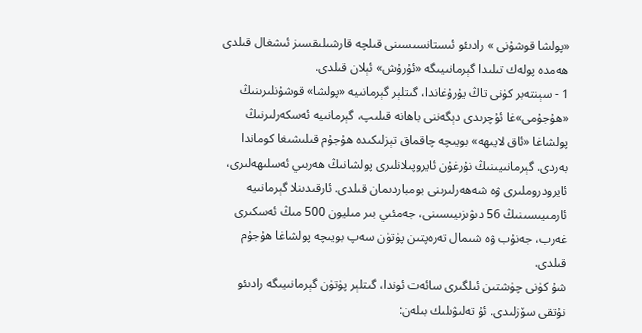«پولشا قوشۇنى » رادىئو ئىستانسىسىنى قىلچە قارشىلىقسىز ئىشغال قىلدى ھەمدە پولەك تىلىدا گېرمانىيىگە «ئۇرۇش» ئېلان قىلدى.
1 - سېنتەبر كۈنى تاڭ يۇرۇغاندا، گىتلېر گېرمانىيە «پولشا» قوشۇنلىرىنىڭ «ھۇجۇمى»غا ئۇچرىدى دېگەننى باھانە قىلىپ، گېرمانىيە ئەسكەرلىرنىڭ پولشاغا «ئاق لايىھە» بويىچە چاقماق تېزلىكىدە ھۇجۇم قىلىشىغا كوماندا بەردى. گېرمانىيىنىڭ نۇرغۇن ئايروپىلانلىرى پولشانىڭ ھەربىي ئەسلىھەلىرى، ئايرودروملىرى ۋە شەھەرلىرىنى بومباردىمان قىلدى. ئارقىدىنلا گېرمانىيە ئارمىيىسىنىڭ 56 دىۋىزىيىسىنى، جەمئىي بىر مىليون 500 مىڭ ئەسكىرى غەرب، جەنۇب ۋە شىمال تەرەپتىن پۈتۈن سەپ بويىچە پولشاغا ھۇجۇم قىلدى.
شۇ كۈنى چۈشتىن ئىلگىرى سائەت ئوندا، گىتلېر پۈتۈن گېرمانىيىگە رادىئو نۇتقى سۆزلىدى. ئۇ تەلىۋىلىك بىلەن: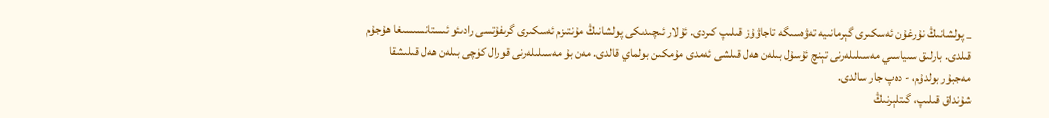_ پولشانىڭ نۇرغۇن ئەسكىرى گېرمانىيە تەۋەسىگە تاجاۋۇز قىلىپ كىردى. ئۇلار ئىچىدىكى پولشانىڭ مۇنتىزم ئەسكىرى گرىفۇتسى رادىئو ئىستانسىسىغا ھۇجۇم قىلدى. بارلىق سىياسىي مەسىلىلەرنى تېنچ ئۇسۇل بىلەن ھەل قىلشى ئەمدى مۇمكىن بولماي قالدى. مەن بۇ مەسىلىلەرنى قورال كۈچى بىلەن ھەل قىلىشقا مەجبۇر بولدۇم، - دەپ جار سالدى.
شۇنداق قىلىپ، گىتلېرنىڭ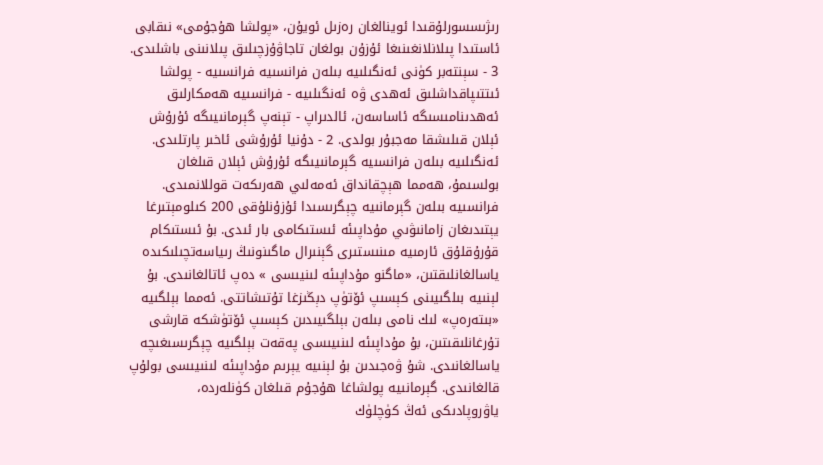رىژىسسورلۇقىدا ئوينالغان رەزىل ئويۇن، «پولشا ھۇجۇمى» نىقابى ئاستىدا پىلانلانغىنىغا ئۇزۇن بولغان تاجاۋۇزچىلىق پىلانىنى باشلىدى.
3 - سېنتەبر كۈنى ئەنگىلىيە بىلەن فرانسىيە فرانسىيە - پولشا ئىتتىپاقداشلىق ئەھدى ۋە ئەنگىلىيە - فرانسىيە ھەمكارلىق ئەھدىنامىسىگە ئاساسەن، ئالدىراپ - تېنەپ گېرمانىيىگە ئۇرۇش ئېلان قىلىشقا مەجبۇر بولدى. 2 - دۇنيا ئۇرۇشى ئاخىر پارتلىدى.
ئەنگىلىيە بىلەن فرانسىيە گېرمانىيىگە ئۇرۇش ئېلان قىلغان بولسىمۇ، ھەمما ھېچقانداق ئەمەلىي ھەرىكەت قوللانمىدى. فرانسىيە بىلەن گېرمانىيە چېگرىسىدا ئۇزۇنلۇقى 200 كىلومېتىرغا يېتىدىغان زامانىۋىي مۇداپىئە ئىستىكامى بار ئىدى. بۇ ئىستىكام قۇرۇقلۇق ئارمىيە مىنىستىرى گېنىرال ماگىنونىڭ رىياسەتچىلىكىدە ياسالغانلىقتىن، «ماگنو مۇداپىئە لىنيىسى » دەپ ئاتالغانىدى. بۇ لېنىيە بىلگىيىنى كېسىپ ئۆتۈپ دېڭىزغا تۇتىشاتتى. ئەمما بېلگىيە «بىتەرەپ» لىك نامى بىلەن بېلگىيىدىن كېسىپ ئۆتۈشكە قارشى تۇرغانلىقىتىن، بۇ مۇداپىئە لىنىيىسى پەقەت بېلگىيە چېگرىسىغىچە ياسالغانىدى. شۇ ۋەجىدىن بۇ لېنىيە يېرىم مۇداپىئە لىنىيىسى بولۇپ قالغانىدى. گېرمانىيە پولشاغا ھۇجۇم قىلغان كۈنلەردە، ياۋروپادىكى ئەڭ كۈچلۈك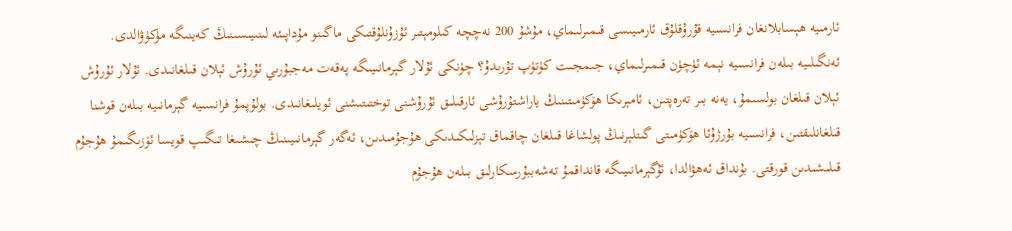ئارمىيە ھېسابلانغان فرانسىيە قۇرۇقلۇق ئارمىيىسى قىمىرلىماي، مۇشۇ 200 نەچچە كىلومېتىر ئۇزۇنلۇقتىكى ماگىنو مۇداپىئە لىنىيىسىنىڭ كەينىگە مۈكۈۋالدى.
ئەنگىلىيە بىلەن فرانسىيە نېمە ئۈچۈن قىمىرلىماي، جىمجىت كۈتۈپ تۇرىدۇ؟ چۈنكى ئۇلار گېرمانىيىگە پەقەت مەجبۇرىي ئۇرۇش ئېلان قىلغانىدى. ئۇلار ئۇرۇش ئېلان قىلغان بولسىمۇ، يەنە بىر تەرەپتىن، ئامېرىكا ھۆكۈمىتىنىڭ ياراشتۇرۇشى ئارقىلىق ئۇرۇشنى توختىتىشنى ئويلىغانىدى. بولۇپمۇ فرانسىيە گېرمانىيە بىلەن قوشنا قىلغانلىقتىن، فرانسىيە بۇرژۇئا ھۆكۈمىتى گىتلېرنىڭ پولشاغا قىلغان چاقماق تېزلىكىدىكى ھۇجۇمىدىن، ئەگەر گېرمانىيىنىڭ چىشىغا تىگىپ قويسا ئۆزىگىمۇ ھۇجۇم قىلىشىدىن قورقتى. بۇنداق ئەھۋالدا، ئۇگېرمانىيىگە قانداقمۇ تەشەببۇرسكارلىق بىلەن ھۇجۇم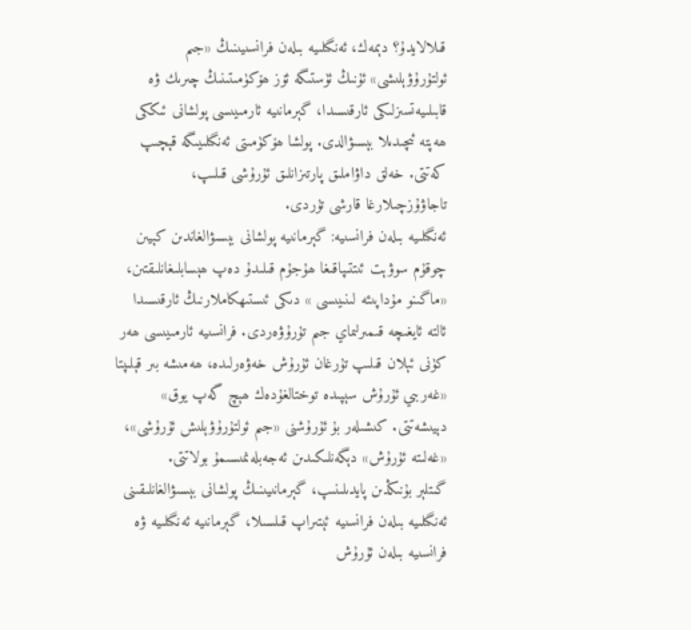قىلالايدۇ؟ دېمەك، ئەنگىلىيە بىلەن فرانسىيىنىڭ «جىم ئولتۇرۇۋېلىشى» ئۇنىڭ ئۈستىگە ئۆز ھۆكۈمىتىنىڭ چىرىك ۋە قابىلىيەتسىزلىكى ئارقىسىدا، گېرمانىيە ئارمىيىسى پولشانى ئىككى ھەپتە ئىچىدىلا بېسىۋالدى. پولشا ھۆكۈمىتى ئەنگىلىيىگە قېچىپ كەتتى. خەلق داۋاملىق پارتىزانلىق ئۇرۇشى قىلىپ، تاجاۋۇزچىلارغا قارشى تۇردى.
ئەنگىلىيە بىلەن فرانسىيە: گېرمانىيە پولشانى بېسىۋالغاندىن كېيىن چوقۇم سوۋېت ئىتتىپاقىغا ھۇجۇم قىلىدۇ دەپ ھېسابلىغانلىقتىن، «ماگىنو مۇداپىئە لىنىيىسى » دىكى ئىستىھكاملارنىڭ ئارقىسىدا ئالتە ئايغىچە قىمىرلىماي جىم تۇرۇۋەردى. فرانسىيە ئارمىيىسى ھەر كۈنى ئېلان قىلىپ تۇرغان ئۇرۇش خەۋەرلىدە، ھەمىشە بىر قېلىپتا «غەربىي ئۇرۇش سېپىدە توختالغۇدەك ھېچ گەپ يوق» دېيىشەتتى. كىشىلەر بۇ ئۇرۇشنى «جىم ئولتۇرۇۋېلىش ئۇرۇشى»، «غەلىتە ئۇرۇش» دېگەنلىكىدىن ئەجەبلەنمىسىمۇ بولاتتى.
گىتلېر بۇنىڭدىن پايدىلىنىپ، گېرمانىيىنىڭ پولشانى بېسىۋالغانلىقىنى ئەنگىلىيە بىلەن فرانسىيە ئېتىراپ قىلسىلا، گېرمانىيە ئەنگىلىيە ۋە فرانسىيە بىلەن ئۇرۇش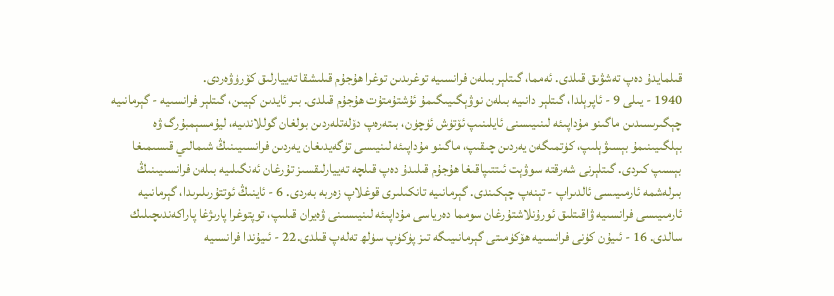قىلمايدۇ دەپ تەشۋىق قىلدى. ئەمما، گىتلېر بىلەن فرانسىيە توغرىدىن توغرا ھۇجۇم قىلىشقا تەييارلىق كۆرۈۋەردى.
1940 - يىلى 9 - ئاپرېلدا، گىتلېر دانىيە بىلەن نوۋېگىيىگىمۇ ئۇشتۇمتۇت ھۇجۇم قىلدى. بىر ئايدىن كېيىن، گىتلېر فرانسىيە - گېرمانىيە چېگىرىسىدىن ماگىنو مۇداپىئە لىنىيىسنى ئايلىنىپ ئۆتۈش ئۈچۈن، بىتەرەپ دۆلەتلەردىن بولغان گوللاندىيە، ليۇمسېمبۇرگ ۋە بېلگىيىنىمۇ بېسىۋېلىپ، كۈتمىگەن يەردىن چىقىپ، ماگىنو مۇداپىئە لىنيىسى تۈگەيدىغان يەردىن فرانسىيىنىڭ شىمالىي قىسىمىغا بېسىپ كىردى. گىتلېرنى شەرقتە سوۋېت ئىتتىپاقىغا ھۇجۇم قىلىدۇ دەپ قىلچە تەييارلىقسىز تۇرغان ئەنگىلىيە بىلەن فرانسىيىنىڭ بىرلەشمە ئارمىيىسى ئالدىراپ - تېنەپ چېكىندى. گېرمانىيە تانكىلىرى قوغلاپ زەربە بەردى. 6 - ئاينىڭ ئوتتۇرىلىرىدا، گېرمانىيە ئارمىيىسى فرانسىيە ۋاقىتلىق ئورۇنلاشتۇرغان سومما دەرياسى مۇداپىئە لىنيىسىنى ۋەيران قىلىپ، توپتوغرا پارىژغا پاراكەندىچىلىك سالدى. 16 - ئىيۇن كۈنى فرانسىيە ھۆكۈمىتى گېرمانىيىگە تىز پۈكۈپ سۈلھ تەلەپ قىلدى.22 - ئىيۇندا فرانسىيە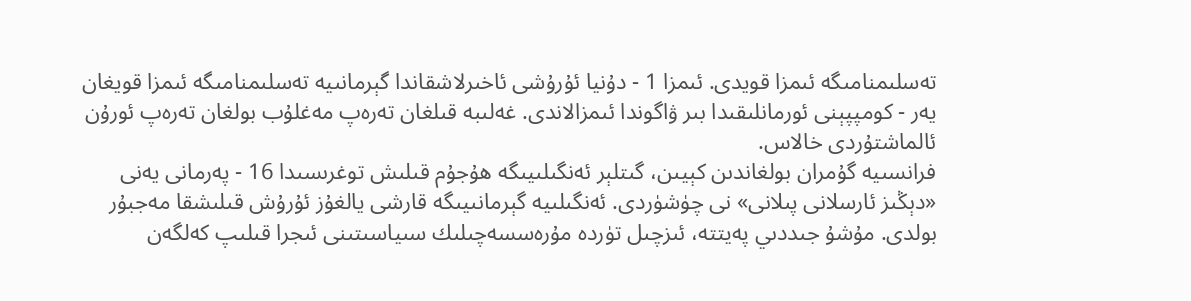تەسلىمنامىگە ئىمزا قويدى. ئىمزا 1 - دۇنيا ئۇرۇشى ئاخىرلاشقاندا گېرمانىيە تەسلىمنامىگە ئىمزا قويغان يەر - كومپپېنى ئورمانلىقىدا بىر ۋاگوندا ئىمزالاندى. غەلىبە قىلغان تەرەپ مەغلۇب بولغان تەرەپ ئورۇن ئالماشتۇردى خالاس.
فرانسىيە گۇمران بولغاندىن كېيىن، گىتلېر ئەنگىلىيىگە ھۇجۇم قىلىش توغرىسىدا 16 - پەرمانى يەنى «دېڭىز ئارسلانى پىلانى» نى چۈشۈردى. ئەنگىلىيە گېرمانىيىگە قارشى يالغۇز ئۇرۇش قىلىشقا مەجبۇر بولدى. مۇشۇ جىددىي پەيتتە، ئىزچىل تۈردە مۇرەسسەچىلىك سىياسىتىنى ئىجرا قىلىپ كەلگەن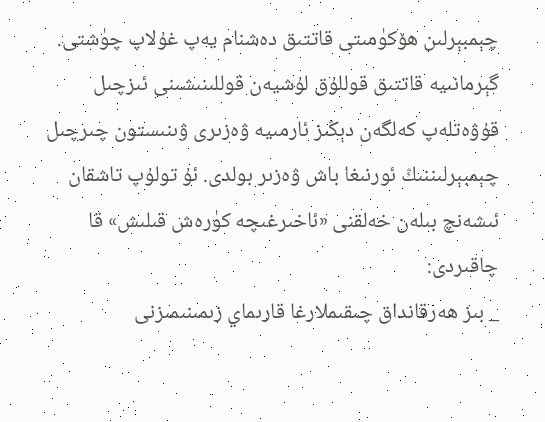چېمبېرلىن ھۆكۈمىتى قاتتىق دەشنام يەپ غۇلاپ چۈشتى. گېرمانىيە قاتتىق قوللۇق لۇشيەن قوللىنىشىنى ئىزچىل قۇۋەتلەپ كەلگەن دېڭىز ئارمىيە ۋەزىرى ۋىنىستون چىرچىل چېمبېرلىننىڭ ئورنىغا باش ۋەزىر بولدى. ئۇ تولۇپ تاشقان ئىشەنچ بىلەن خەلقنى «ئاخىرغىچە كۈرەش قىلىش» قا چاقىردى:
_ بىز ھەرقانداق چىقىملارغا قارىماي زىمىنىمىزنى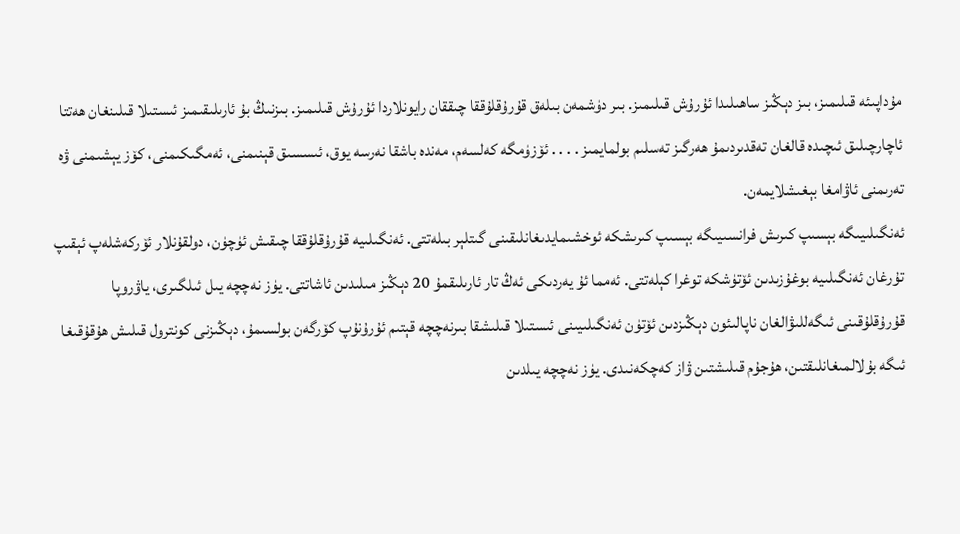مۇداپىئە قىلىمىز، بىز دېڭىز ساھىلىدا ئۇرۇش قىلىمىز. بىر دۈشمەن بىلەق قۇرۇقلۇققا چىققان رايونلاردا ئۇرۇش قىلىمىز. بىزنىڭ بۇ ئارىلىقىمىز ئىستىلا قىلىنغان ھەتتا ئاچارچىلىق ئىچىدە قالغان تەقدىردىمۇ ھەرگىز تەسلىم بولمايمىز . . . . ئۆزۈمگە كەلسەم، مەندە باشقا نەرسە يوق، ئىسسىق قېنىمنى، ئەمگىكىمنى، كۆز يېشىمنى ۋە تەرىمنى ئاۋامغا بېغىشلايمەن.
ئەنگىلىيىگە بېسىپ كىرىش فرانسىيىگە بېسىپ كىرىشكە ئوخشىمايدىغانلىقىنى گىتلېر بىلەتتى. ئەنگىلىيە قۇرۇقلۇققا چىقىش ئۈچۈن، دولقۇنلار ئۆركەشلەپ ئېقىپ تۇرغان ئەنگىلىيە بوغۇزىدىن ئۆتۈشكە توغرا كېلەتتى. ئەمما ئۇ يەردىكى ئەڭ تار ئارىلىقمۇ 20 دېڭىز مىلىدىن ئاشاتتى. يۈز نەچچە يىل ئىلگىرى، ياۋروپا قۇرۇقلۇقىنى ئىگەللىۋالغان ناپالىئون دېڭىزدىن ئۆتۈن ئەنگىلىيىنى ئىستىلا قىلىشقا بىرنەچچە قېتىم ئۇرۇنۇپ كۆرگەن بولسىمۇ، دېڭىزنى كونترول قىلىش ھۇقۇقىغا ئىگە بۇلالمىغانلىقتىن، ھۇجۇم قىلىشتىن ۋاز كەچكەنىدى. يۈز نەچچە يىلدىن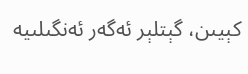كېيىن، گېتلېر ئەگەر ئەنگىلىيە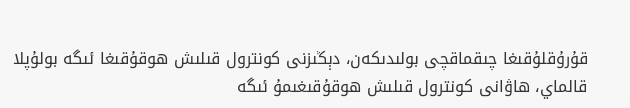قۇرۇقلۇقىغا چىقماقچى بولىدىكەن، دېڭىزنى كونترول قىلىش ھوقۇقىغا ئىگە بولۇپلا قالماي، ھاۋانى كونترول قىلىش ھوقۇقىغىمۇ ئىگە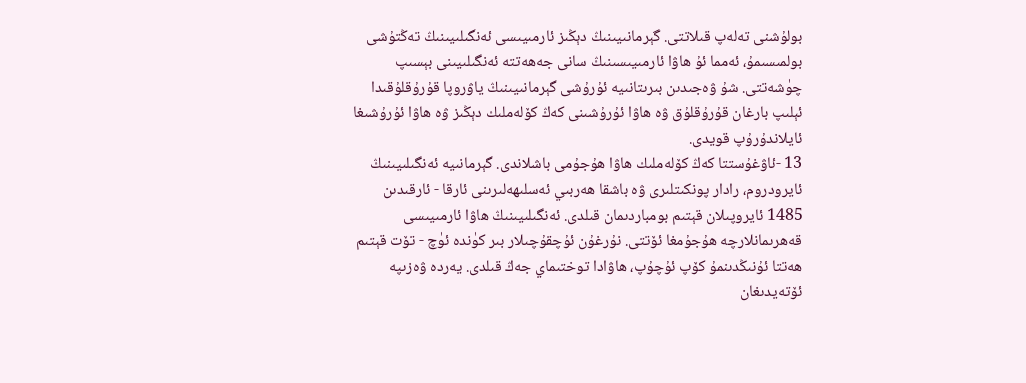بولۇشنى تەلەپ قىلاتتى. گېرمانىيىنىڭ دېڭىز ئارمىيىسى ئەنگىلىيىنىڭ تەڭتۇشى بولمىسىمۇ، ئەمما ئۇ ھاۋا ئارمىيىسىنىڭ سانى جەھەتتە ئەنگىلىيىنى بېسىپ چۈشەتتى. شۇ ۋەجىدىن بىرىتانىيە ئۇرۇشى گېرمانىيىنىڭ ياۋروپا قۇرۇقلۇقىدا ئېلىپ بارغان قۇرۇقلۇق ۋە ھاۋا ئۇرۇشىنى كەڭ كۆلەملىك دېڭىز ۋە ھاۋا ئۇرۇشىغا ئايلاندۇرۇپ قويدى.
13 -ئاۋغۇستتا كەڭ كۆلەملىك ھاۋا ھۇجۇمى باشلاندى. گېرمانىيە ئەنگىلىيىنىڭ ئايرودروم، رادار پونكىتلىرى ۋە باشقا ھەربىي ئەسلىھەلىرىنى ئارقا - ئارقىدىن 1485 ئايروپىلان قېتىم بومباردىمان قىلدى. ئەنگىلىيىنىڭ ھاۋا ئارمىيىسى قەھرىمانلارچە ھۇجۇمغا ئۆتتى. نۇرغۇن ئۇچقۇچىلار بىر كۈندە ئۈچ - تۆت قېتىم ھەتتا ئۇنىڭدىنمۇ كۆپ ئۇچۇپ، ھاۋادا توختىماي جەڭ قىلدى. يەردە ۋەزىپە ئۆتەيدىغان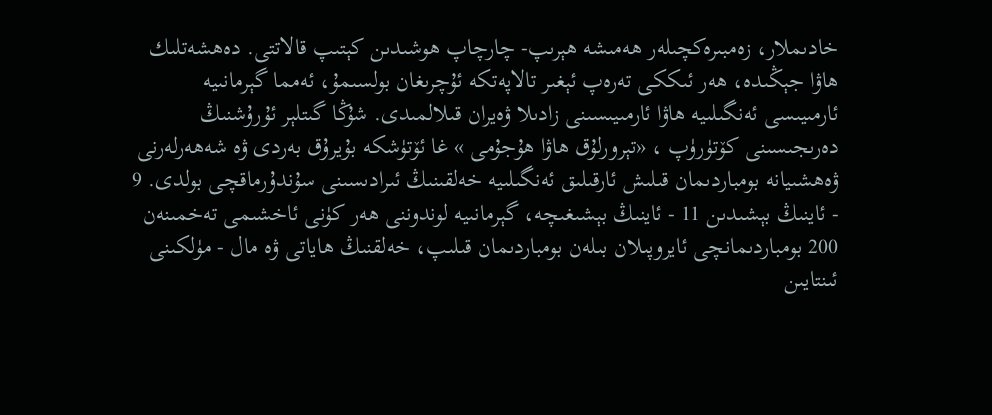خادىملار، زەمبىرەكچىلەر ھەمىشە ھېرىپ- چارچاپ ھوشىدىن كېتىپ قالاتتى. دەھشەتلىك ھاۋا جېڭىدە، ھەر ئىككى تەرەپ ئېغىر تالاپەتكە ئۇچرىغان بولسىمۇ، ئەمما گېرمانىيە ئارمىيىسى ئەنگىلىيە ھاۋا ئارمىيىسىنى زادىلا ۋەيران قىلالمىدى. شۇڭا گىتلېر ئۇرۇشنىڭ دەرىجىسىنى كۆتۈرۈپ ، «تېرورلۇق ھاۋا ھۇجۇمى » غا ئۆتۈشكە بۇيرۇق بەردى ۋە شەھەرلەرنى ۋەھشىيانە بومباردىمان قىلىش ئارقىلىق ئەنگىلىيە خەلقىنىڭ ئىرادىسىنى سۇندۇرماقچى بولدى. 9 - ئاينىڭ بېشىدىن 11 - ئاينىڭ بېشىغىچە، گېرمانىيە لوندوننى ھەر كۈنى ئاخشىمى تەخمىنەن 200 بومباردىمانچى ئايروپىلان بىلەن بومباردىمان قىلىپ، خەلقنىڭ ھاياتى ۋە مال - مۈلكىنى ئىنتايىن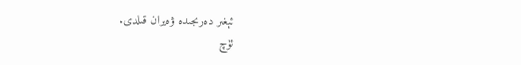ئېغىر دەرىجىدە ۋەيران قىلدى.
ئۈچ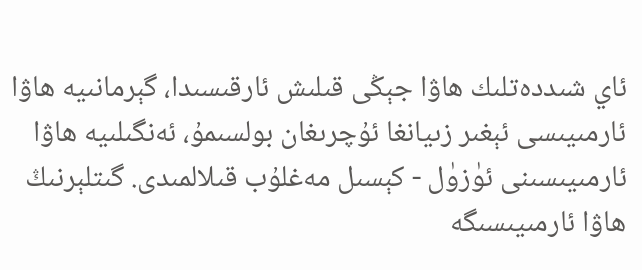ئاي شىددەتلىك ھاۋا جېڭى قىلىش ئارقىسىدا، گېرمانىيە ھاۋا ئارمىيىسى ئېغىر زىيانغا ئۇچرىغان بولسىمۇ، ئەنگىلىيە ھاۋا ئارمىيىسىنى ئۈزۈل - كېسىل مەغلۇب قىلالمىدى. گىتلېرنىڭ ھاۋا ئارمىيىسىگە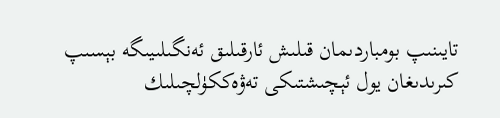تايىنىپ بومباردىمان قىلىش ئارقىلىق ئەنگىلىيىگە بېسىپ كىرىدىغان يول ئېچىشتىكى تەۋەككۈلچىلىك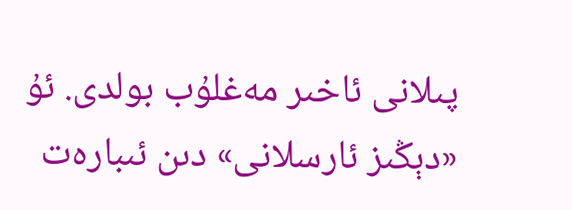پىلانى ئاخىر مەغلۇب بولدى. ئۇ «دېڭىز ئارسلانى» دىن ئىبارەت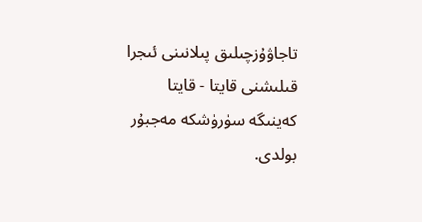تاجاۋۇزچىلىق پىلانىنى ئىجرا قىلىشنى قايتا - قايتا كەينىگە سۈرۈشكە مەجبۇر بولدى.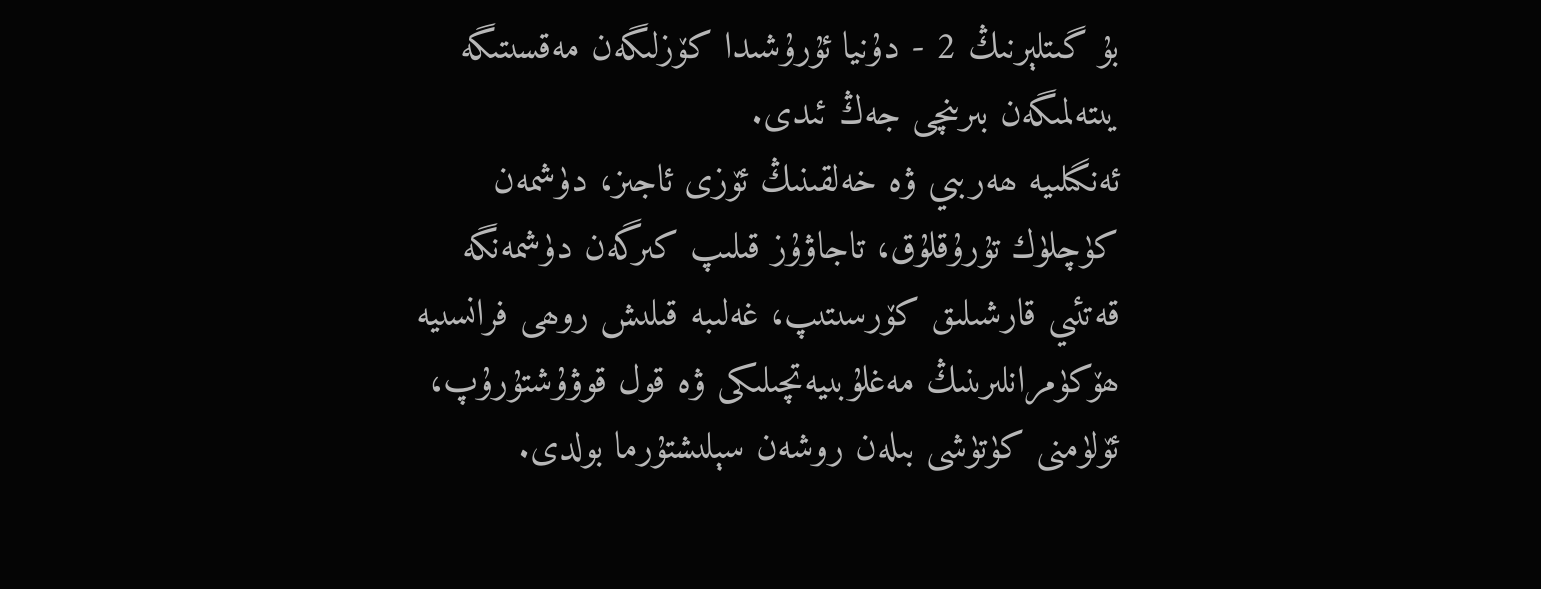بۇ گىتلېرنىڭ 2 - دۇنيا ئۇرۇشىدا كۆزلىگەن مەقسىتىگە يىتەلمىگەن بىرىنچى جەڭ ئىدى.
ئەنگىلىيە ھەربىي ۋە خەلقىنىڭ ئۆزى ئاجىز، دۈشمەن كۈچلۈك تۇرۇقلۇق، تاجاۋۇز قىلىپ كىرگەن دۈشمەنگە قەتئىي قارشىلىق كۆرسىتىپ، غەلىبە قىلىش روھى فرانسىيە ھۆكۈمرانلىرىنىڭ مەغلۇبىيەتچىلىكى ۋە قول قوۋۇشتۇرۇپ، ئۆلۈمنى كۈتۈشى بىلەن روشەن سېلىشتۇرما بولدى.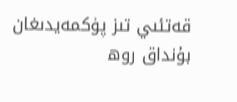قەتئىي تىز پۈكمەيدىغان بۇنداق روھ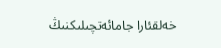خەلقئارا جامائەتچىلىكنىڭ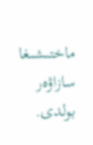ماختىشىغا سازاۋەر بولدى.